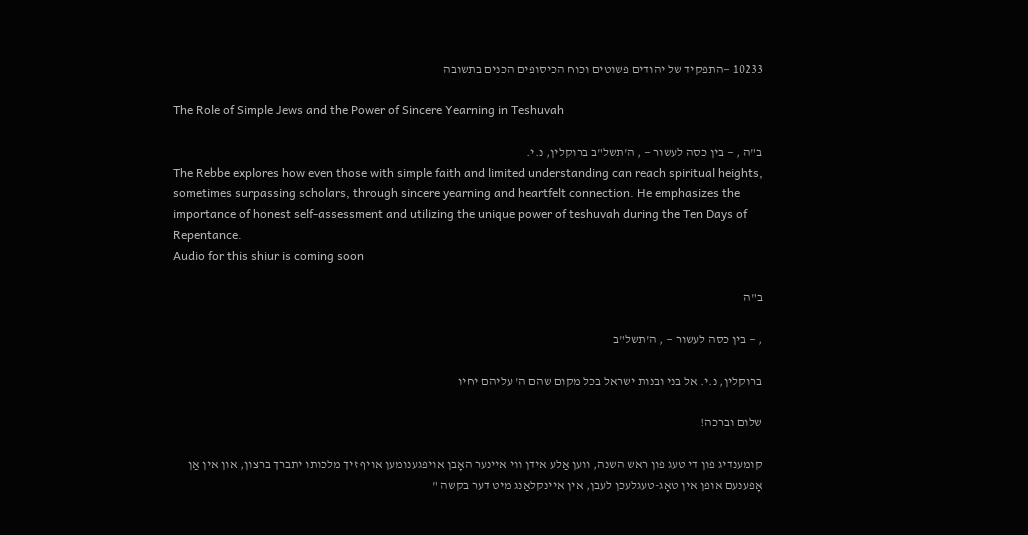10233 —התפקיד של יהודים פשוטים וכוח הכיסופים הכנים בתשובה

The Role of Simple Jews and the Power of Sincere Yearning in Teshuvah

ב"ה , — בין כסה לעשור — , ה'תשל"ב ברוקלין, נ.י.
The Rebbe explores how even those with simple faith and limited understanding can reach spiritual heights, sometimes surpassing scholars, through sincere yearning and heartfelt connection. He emphasizes the importance of honest self-assessment and utilizing the unique power of teshuvah during the Ten Days of Repentance.
Audio for this shiur is coming soon

ב"ה

, — בין כסה לעשור — , ה'תשל"ב

ברוקלין, נ.י. אל בני ובנות ישראל בכל מקום שהם ה' עליהם יחיו

שלום וברכה!

קומענדיג פון די טעג פון ראש השנה, ווען אַלע אידן ווי איינער האָבן אויפגענומען אויף זיך מלכותו יתברך ברצון, און אין אַן אָפענעם אופן אין טאָג-טעגלעכן לעבן, אין איינקלאַנג מיט דער בקשה "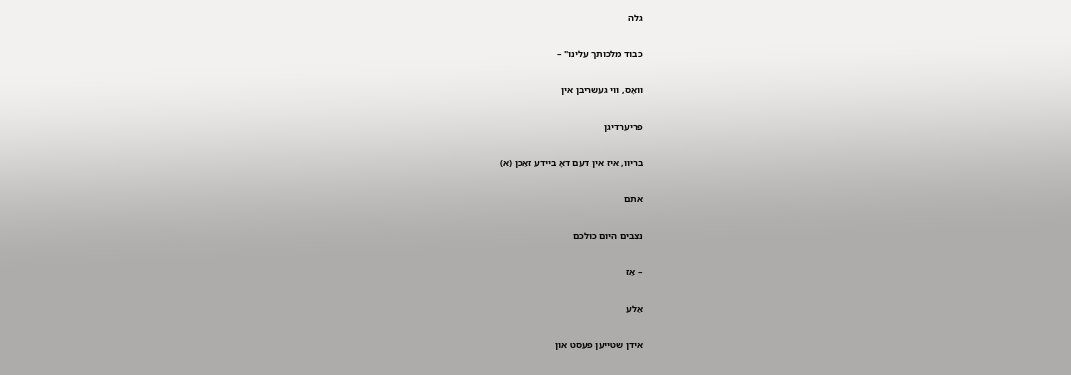גלה

כבוד מלכותך עלינו" –

וואָס, ווי געשריבן אין

פריערדיגן

בריוו, איז אין דעם דאָ ביידע זאַכן (א)

אתם

נצבים היום כולכם

– אַז

אַלע

אידן שטייען פעסט און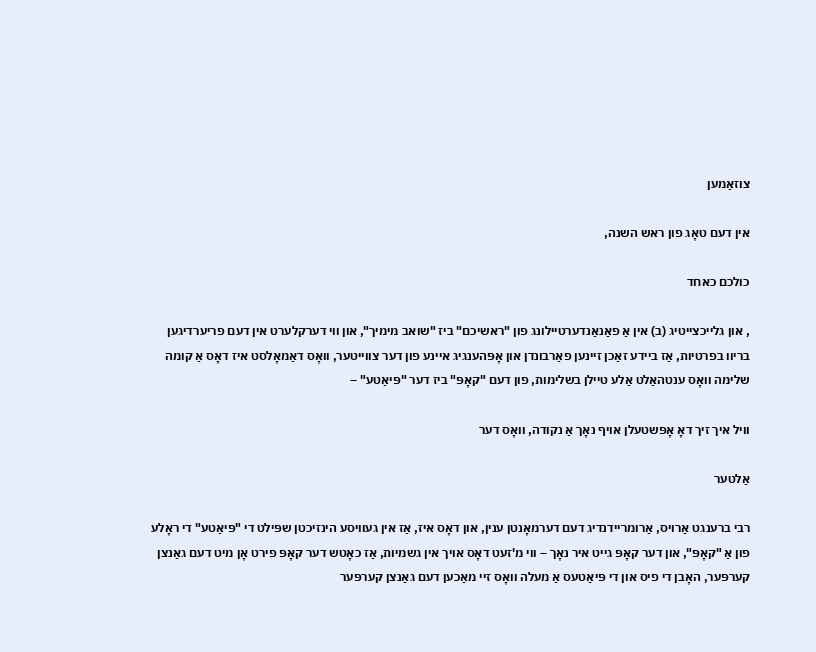צוזאַמען

אין דעם טאָג פון ראש השנה,

כולכם כאחד

, און גלייכצייטיג (ב) אין אַ פאַנאַנדערטיילונג פון "ראשיכם" ביז "שואב מימיך", און ווי דערקלערט אין דעם פריערדיגען בריוו בפרטיות, אַז ביידע זאַכן זיינען פאַרבונדן און אָפּהענגיג איינע פון דער צווייטער, וואָס דאַמאָלסט איז דאָס אַ קומה שלימה וואָס ענטהאַלט אַלע טיילן בשלימות, פון דעם "קאָפּ" ביז דער "פּיאַטע" –

וויל איך זיך דאָ אָפּשטעלן אויף נאָך אַ נקודה, וואָס דער

אַלטער

רבי ברענגט אַרויס, אַרומריידנדיג דעם דערמאָנטן ענין, און דאָס איז, אַז אין געוויסע הינזיכטן שפּילט די "פּיאַטע" די ראָלע פון אַ "קאָפּ", און דער קאָפּ גייט איר נאָך – ווי מ'זעט דאָס אויך אין גשמיות, אַז כאָטש דער קאָפּ פירט אָן מיט דעם גאַנצן קערפּער, האָבן די פיס און די פּיאַטעס אַ מעלה וואָס זיי מאַכען דעם גאַנצן קערפּער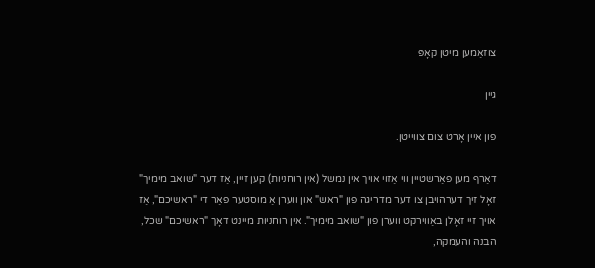צוזאַמען מיטן קאָפּ

גיין

פון איין אָרט צום צווייטן.

דאַרף מען פאַרשטיין ווי אַזוי אויך אין נמשל (אין רוחניות) קען זיין, אַז דער "שואב מימיך" זאָל זיך דערהויבן צו דער מדריגה פון "ראש" און ווערן אַ מוסטער פאַר די "ראשיכם", אַז אויך זיי זאָלן באַווירקט ווערן פון "שואב מימיך". אין רוחניות מיינט דאָך "ראשיכם" שכל, הבנה והעמקה,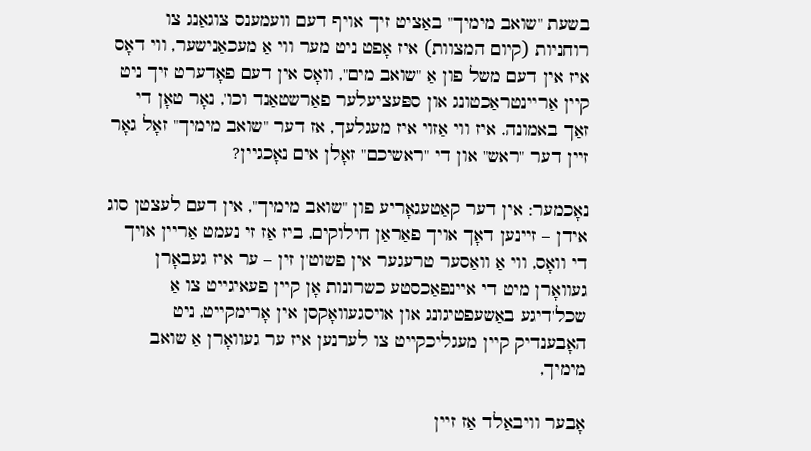בשעת "שואב מימיך" באַציט זיך אויף דעם וועמענס צוגאַנג צו רוחניות (קיום המצוות) איז אָפט ניט מער ווי אַ מעכאַנישער, ווי דאָס איז אין דעם משל פון אַ "שואב מים", וואָס אין דעם פאָדערט זיך ניט קיין אַריינטראַכטונג און ספּעציעלער פאַרשטאַנד וכו', נאָר טאָן די זאַך באמונה. איז ווי אַזוי איז מעגלעך, אז דער "שואב מימיך" זאָל גאָר זיין דער "ראש" און די "ראשיכם" זאָלן אים נאָכגיין?

נאָכמער: אין דער קאַטעגאָריע פון "שואב מימיך", אין דעם לעצטן סוג אידן – זיינען דאָך אויך פאַראַן חילוקים, ביז אַז זי נעמט אַריין אויך די וואָס, ווי אַ וואַסער טרעגער אין פשוט'ן זין – ער איז געבאָרן געוואָרן מיט די איינפאַכסטע כשרונות אָן קיין פעאיגייט צו אַ שכל'דיגע באַשעפטיגונג און אויסגעוואָקסן אין אָרימקייט, ניט האָבענדיק קיין מעגליכקייט צו לערנען איז ער געוואָרן אַ שואב מימיך,

אָבער וויבאַלד אַז זיין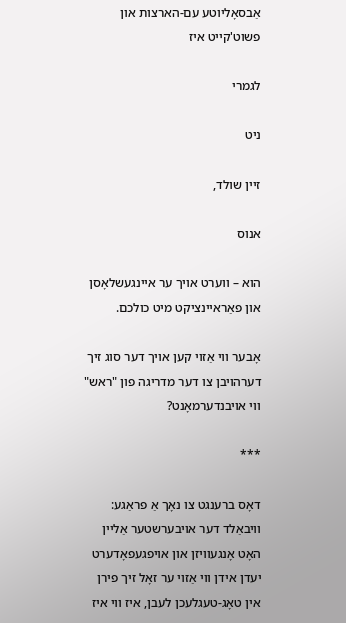אַבסאָליוטע עם-הארצות און פשוט'קייט איז

לגמרי

ניט

זיין שולד,

אנוס

הוא – ווערט אויך ער איינגעשלאָסן און פאַראיינציקט מיט כולכם.

אָבער ווי אַזוי קען אויך דער סוג זיך דערהויבן צו דער מדריגה פון "ראש" ווי אויבנדערמאָנט?

***

דאָס ברענגט צו נאָך אַ פראַגע: וויבאַלד דער אויבערשטער אַליין האָט אָנגעוויזן און אויפגעפאָדערט יעדן אידן ווי אַזוי ער זאָל זיך פירן אין טאָג-טעגלעכן לעבן, איז ווי איז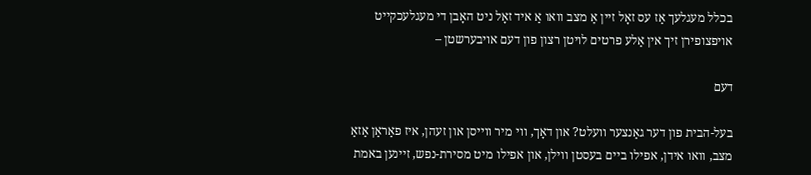בכלל מעגלעך אַז עס זאָל זיין אַ מצב וואו אַ איד זאָל ניט האָבן די מעגלעכקייט אויפצופירן זיך אין אַלע פרטים לויטן רצון פון דעם אויבערשטן –

דעם

בעל-הבית פון דער גאַנצער וועלט? און דאָך, ווי מיר ווייסן און זעהן, איז פאַראַן אַזאַ מצב, וואו אידן, אפילו ביים בעסטן ווילן, און אפילו מיט מסירת-נפש, זיינען באמת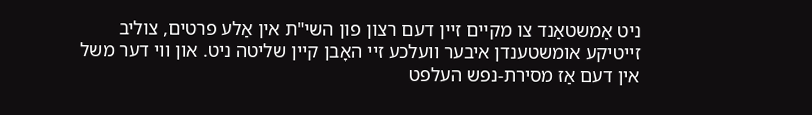ניט אַמשטאַנד צו מקיים זיין דעם רצון פון השי"ת אין אַלע פרטים, צוליב זייטיקע אומשטענדן איבער וועלכע זיי האָבן קיין שליטה ניט. און ווי דער משל אין דעם אַז מסירת-נפש העלפט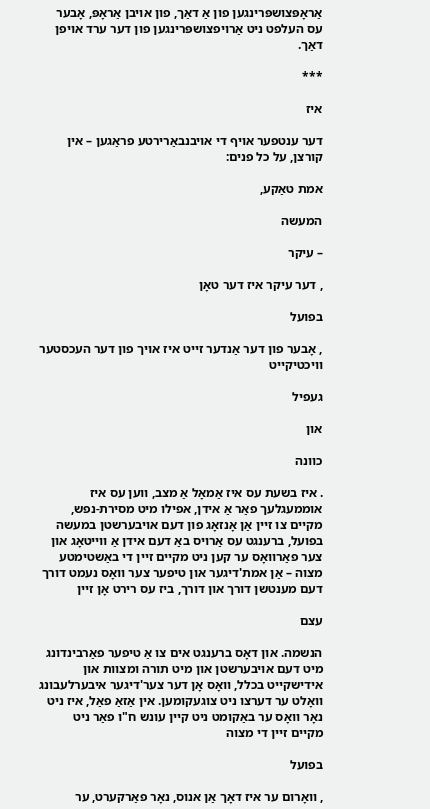אַראָפּצושפּרינגען פון אַ דאַך, פון אויבן אַראָפּ, אָבער עס העלפט ניט אַרויפצושפּרינגען פון דער ערד אויפן דאַך.

***

איז

דער ענטפער אויף די אויבנבאַרירטע פראַגען – אין קורצן, על כל פנים:

אמת טאַקע,

המעשה

– עיקר

, דער עיקר איז דער טאָן

בפועל

, אָבער פון דער אַנדער זייט איז אויך פון דער העכסטער וויכטיקייט

געפיל

און

כוונה

. איז בשעת עס איז אַמאָל אַ מצב, ווען עס איז אוממעגלעך פאַר אַ אידן, אפילו מיט מסירת-נפש, מקיים צו זיין אַן אָנזאָג פון דעם אויבערשטן במעשה בפועל, ברענגט עס אַרויס באַ דעם אידן אַ ווייטאָג און צער פאַרוואָס ער קען ניט מקיים זיין די באַשטימטע מצוה – אַן אמת'דיגער און טיפער צער וואָס נעמט דורך דעם מענטשן דורך און דורך, ביז עס רירט אָן זיין

עצם

הנשמה. און דאָס ברענגט אים צו אַ טיפער פאַרבינדונג מיט דעם אויבערשטן און מיט תורה ומצוות און אידישקייט בכלל, וואָס אָן דער צער'דיגער איבערלעבונג וואָלט ער דערצו ניט צוגעקומען. אין אַזאַ פאַל, איז ניט נאָר וואָס ער באַקומט ניט קיין עונש ח"ו פאַר ניט מקיים זיין די מצוה

בפועל

, וואָרום ער איז דאָך אַן אנוס, נאָר פאַרקערט, ער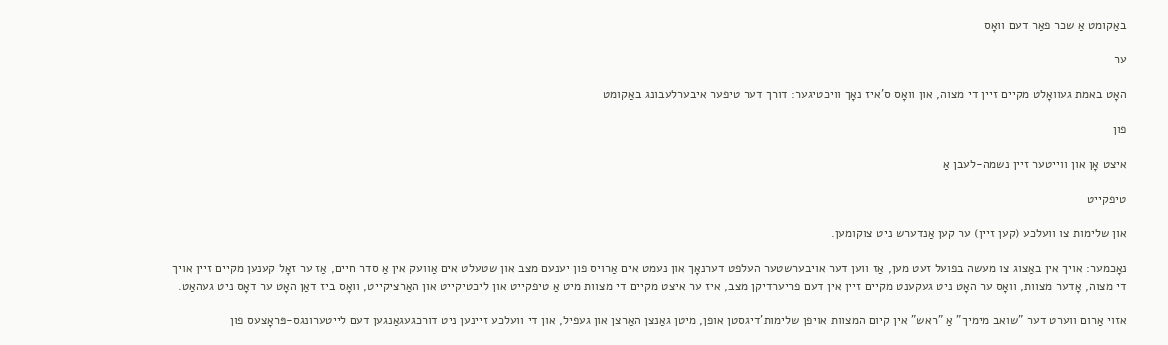באַקומט אַ שכר פאַר דעם וואָס

ער

האָט באמת געוואָלט מקיים זיין די מצוה, און וואָס ס'איז נאָך וויכטיגער: דורך דער טיפער איבערלעבונג באַקומט

פון

איצט אָן און ווייטער זיין נשמה-לעבן אַ

טיפקייט

און שלימות צו וועלכע (קען זיין) ער קען אַנדערש ניט צוקומען.

נאָכמער: אויך אין באַצוג צו מעשה בפועל זעט מען, אַז ווען דער אויבערשטער העלפט דערנאָך און נעמט אים אַרויס פון יענעם מצב און שטעלט אים אַוועק אין אַ סדר חיים, אַז ער זאָל קענען מקיים זיין אויך די מצוה, אָדער מצוות, וואָס ער האָט ניט געקענט מקיים זיין אין דעם פריערדיקן מצב, איז ער איצט מקיים די מצוות מיט אַ טיפקייט און ליכטיקייט און האַרציקייט, וואָס ביז דאַן האָט ער דאָס ניט געהאַט.

אזוי אַרום ווערט דער "שואב מימיך" אַ "ראש" אין קיום המצוות אויפן שלימות'דיגסטן אופן, מיטן גאַנצן האַרצן און געפיל, און די וועלכע זיינען ניט דורכגעגאַנגען דעם לייטערונגס-פּראָצעס פון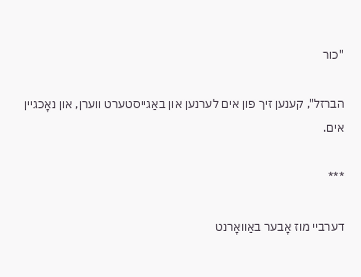"כור

הברזל", קענען זיך פון אים לערנען און באַגייסטערט ווערן, און נאָכגיין אים.

***

דערביי מוז אָבער באַוואָרנט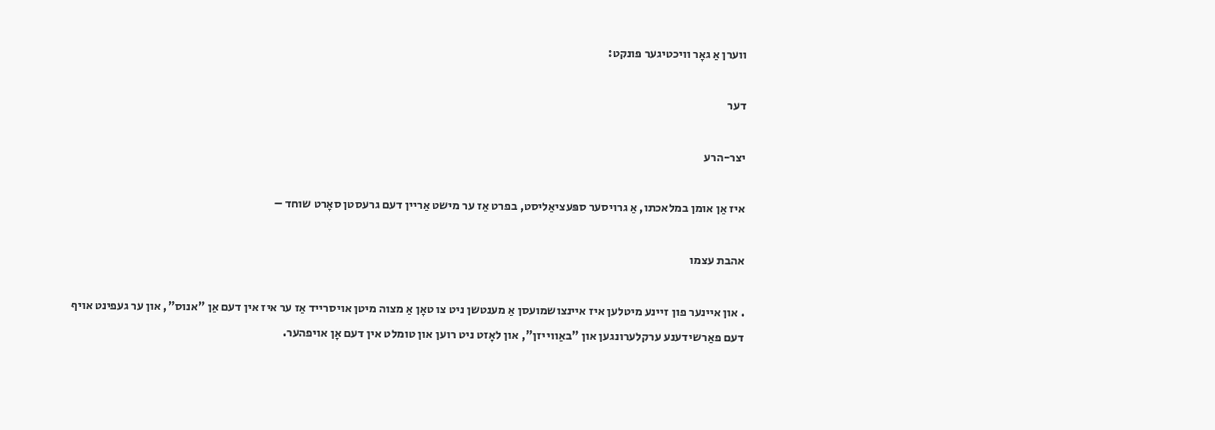ווערן אַ גאָר וויכטיגער פּונקט:

דער

יצר-הרע

איז אַן אומן במלאכתו, אַ גרויסער ספּעציאַליסט, בפרט אַז ער מישט אַריין דעם גרעסטן סאָרט שוחד –

אהבת עצמו

. און איינער פון זיינע מיטלען איז איינצושמועסן אַ מענטשן ניט צו טאָן אַ מצוה מיטן אויסרייד אַז ער איז אין דעם אַן "אנוס", און ער געפינט אויף דעם פאַרשידענע ערקלערונגען און "באַווייזן", און לאָזט ניט רוען און טומלט אין דעם אָן אויפהער.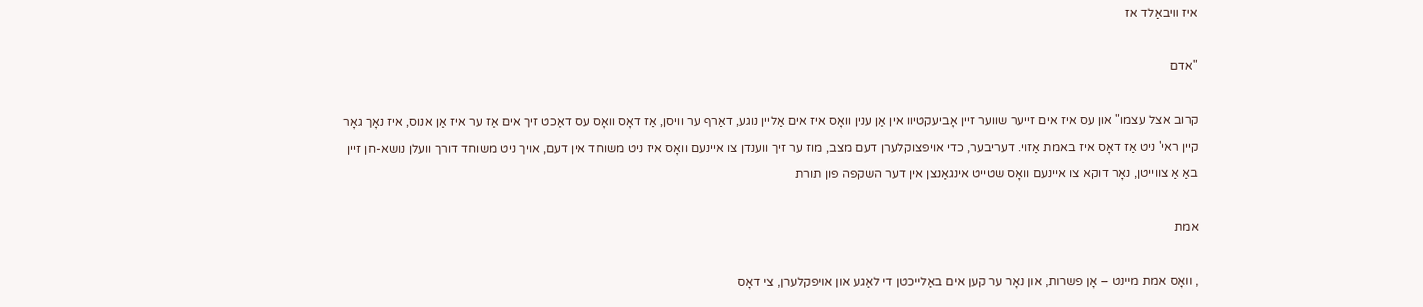איז וויבאַלד אז

"אדם

קרוב אצל עצמו" און עס איז אים זייער שווער זיין אָביעקטיוו אין אַן ענין וואָס איז אים אַליין נוגע, דאַרף ער וויסן, אַז דאָס וואָס עס דאַכט זיך אים אַז ער איז אַן אנוס, איז נאָך גאָר קיין ראי' ניט אַז דאָס איז באמת אַזוי. דעריבער, כדי אויפצוקלערן דעם מצב, מוז ער זיך ווענדן צו איינעם וואָס איז ניט משוחד אין דעם, אויך ניט משוחד דורך וועלן נושא-חן זיין באַ אַ צווייטן, נאָר דוקא צו איינעם וואָס שטייט אינגאַנצן אין דער השקפה פון תורת

אמת

, וואָס אמת מיינט – אָן פשרות, און נאָר ער קען אים באַלייכטן די לאַגע און אויפקלערן, צי דאָס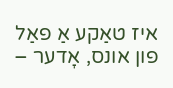איז טאַקע אַ פאַל פון אונס, אָדער –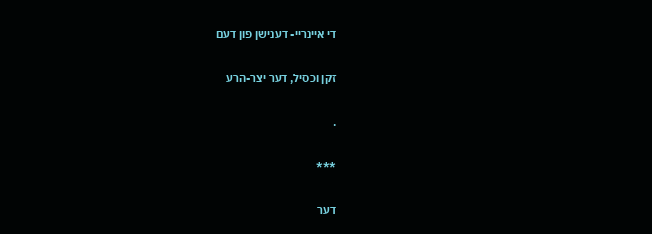די איינריי- דענישן פון דעם

זקן וכסיל, דער יצר-הרע

.

***

דער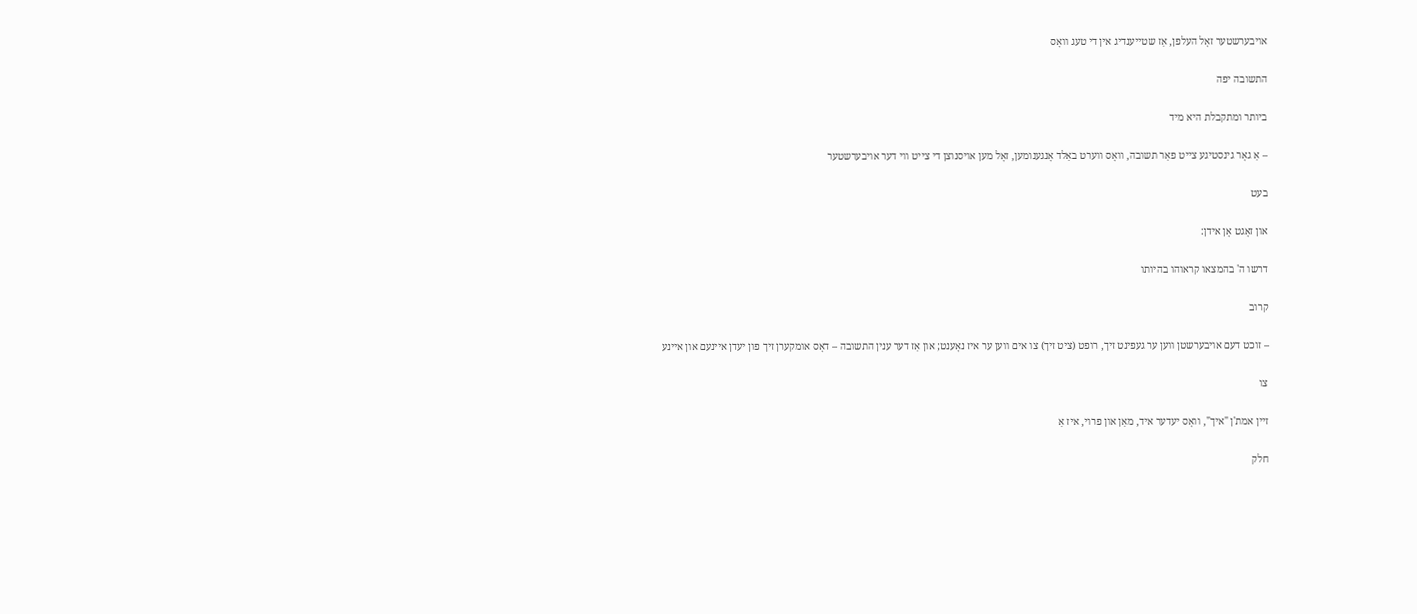אויבערשטער זאָל העלפן, אַז שטייענדיג אין די טעג וואָס

התשובה יפה

ביותר ומתקבלת היא מיד

– אַ גאָר גינסטיגע צייט פאַר תשובה, וואָס ווערט באַלד אָנגענומען, זאָל מען אויסנוצן די צייט ווי דער אויבערשטער

בעט

און זאָגט אָן אידן:

דרשו ה' בהמצאו קראוהו בהיותו

קרוב

– זוכט דעם אויבערשטן ווען ער געפינט זיך, רופט (ציט זיך) צו אים ווען ער איז נאָענט; און אַז דער ענין התשובה – דאָס אומקערן זיך פון יעדן איינעם און איינע

צו

זיין אמת'ן "איך", וואָס יעדער איד, מאַן און פרוי, איז אַ

חלק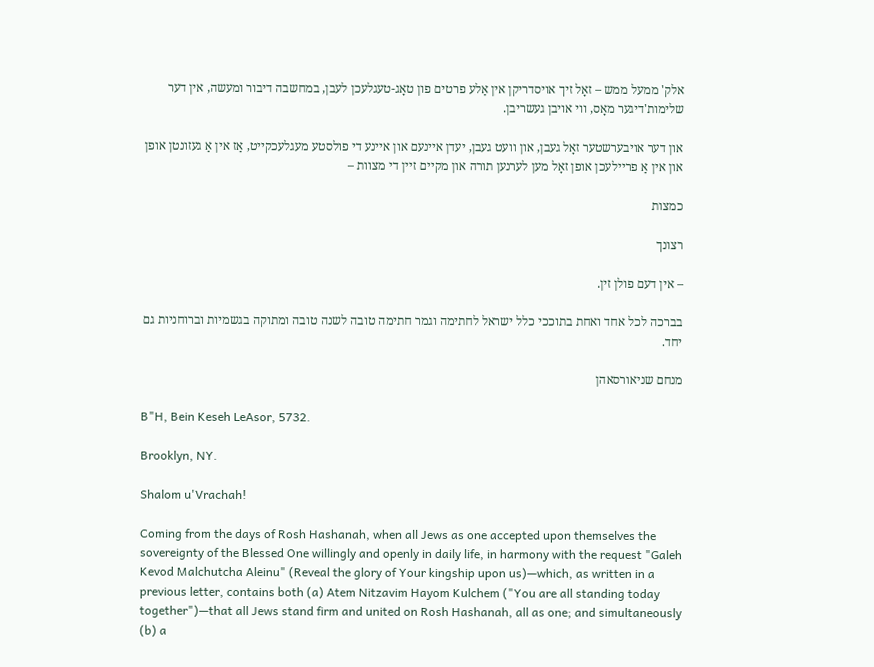אלק' ממעל ממש – זאָל זיך אויסדריקן אין אַלע פרטים פון טאָג-טעגלעכן לעבן, במחשבה דיבור ומעשה, אין דער שלימות'דיגער מאָס, ווי אויבן געשריבן.

און דער אויבערשטער זאָל געבן, און וועט געבן, יעדן איינעם און איינע די פולסטע מעגלעכקייט, אַז אין אַ געזונטן אופן און אין אַ פריילעכן אופן זאָל מען לערנען תורה און מקיים זיין די מצוות –

כמצות

רצונך

– אין דעם פולן זין.

בברכה לכל אחד ואחת בתוככי כלל ישראל לחתימה וגמר חתימה טובה לשנה טובה ומתוקה בגשמיות וברוחניות גם יחד.

מנחם שניאורסאהן

B"H, Bein Keseh LeAsor, 5732.

Brooklyn, NY.

Shalom u'Vrachah!

Coming from the days of Rosh Hashanah, when all Jews as one accepted upon themselves the sovereignty of the Blessed One willingly and openly in daily life, in harmony with the request "Galeh Kevod Malchutcha Aleinu" (Reveal the glory of Your kingship upon us)—which, as written in a previous letter, contains both (a) Atem Nitzavim Hayom Kulchem ("You are all standing today together")—that all Jews stand firm and united on Rosh Hashanah, all as one; and simultaneously (b) a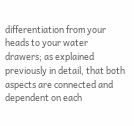differentiation from your heads to your water drawers; as explained previously in detail, that both aspects are connected and dependent on each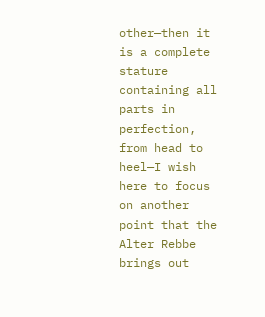other—then it is a complete stature containing all parts in perfection, from head to heel—I wish here to focus on another point that the Alter Rebbe brings out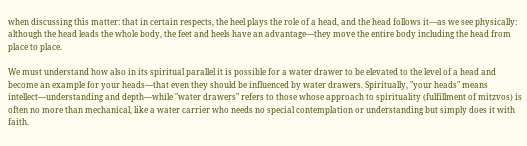when discussing this matter: that in certain respects, the heel plays the role of a head, and the head follows it—as we see physically: although the head leads the whole body, the feet and heels have an advantage—they move the entire body including the head from place to place.

We must understand how also in its spiritual parallel it is possible for a water drawer to be elevated to the level of a head and become an example for your heads—that even they should be influenced by water drawers. Spiritually, "your heads" means intellect—understanding and depth—while "water drawers" refers to those whose approach to spirituality (fulfillment of mitzvos) is often no more than mechanical, like a water carrier who needs no special contemplation or understanding but simply does it with faith.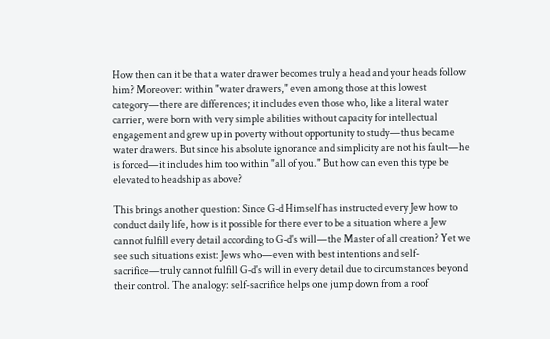How then can it be that a water drawer becomes truly a head and your heads follow him? Moreover: within "water drawers," even among those at this lowest category—there are differences; it includes even those who, like a literal water carrier, were born with very simple abilities without capacity for intellectual engagement and grew up in poverty without opportunity to study—thus became water drawers. But since his absolute ignorance and simplicity are not his fault—he is forced—it includes him too within "all of you." But how can even this type be elevated to headship as above?

This brings another question: Since G‑d Himself has instructed every Jew how to conduct daily life, how is it possible for there ever to be a situation where a Jew cannot fulfill every detail according to G‑d's will—the Master of all creation? Yet we see such situations exist: Jews who—even with best intentions and self-sacrifice—truly cannot fulfill G‑d's will in every detail due to circumstances beyond their control. The analogy: self-sacrifice helps one jump down from a roof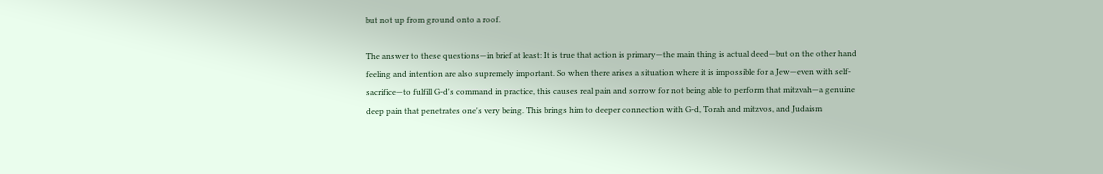but not up from ground onto a roof.

The answer to these questions—in brief at least: It is true that action is primary—the main thing is actual deed—but on the other hand feeling and intention are also supremely important. So when there arises a situation where it is impossible for a Jew—even with self-sacrifice—to fulfill G‑d's command in practice, this causes real pain and sorrow for not being able to perform that mitzvah—a genuine deep pain that penetrates one's very being. This brings him to deeper connection with G‑d, Torah and mitzvos, and Judaism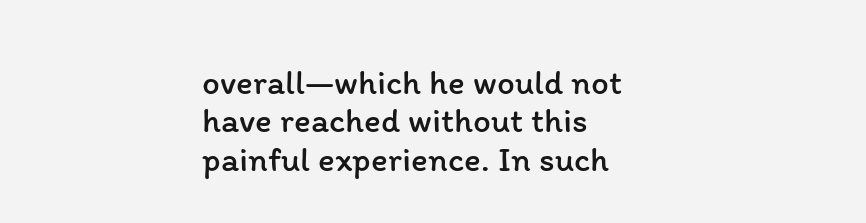overall—which he would not have reached without this painful experience. In such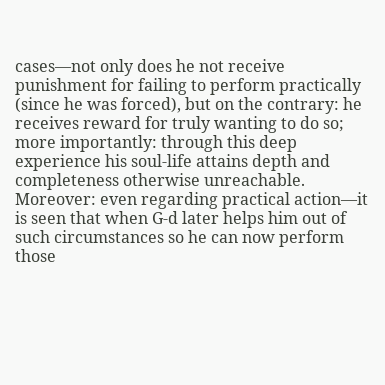cases—not only does he not receive punishment for failing to perform practically (since he was forced), but on the contrary: he receives reward for truly wanting to do so; more importantly: through this deep experience his soul-life attains depth and completeness otherwise unreachable. Moreover: even regarding practical action—it is seen that when G‑d later helps him out of such circumstances so he can now perform those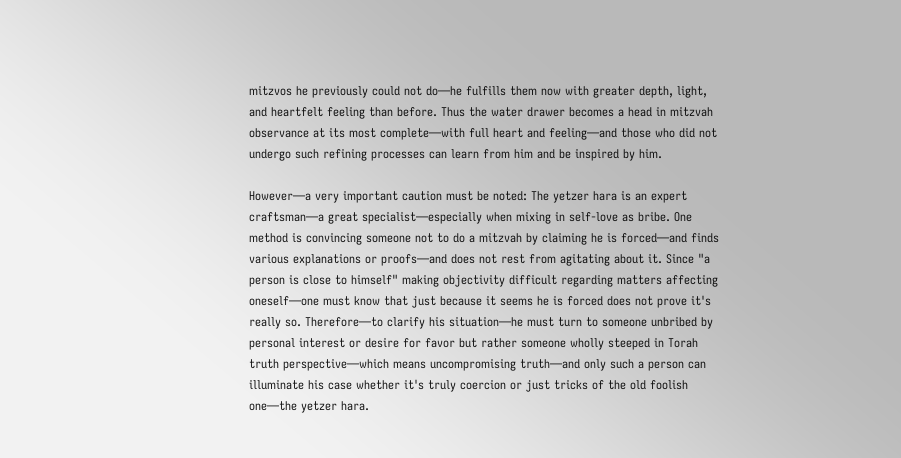mitzvos he previously could not do—he fulfills them now with greater depth, light, and heartfelt feeling than before. Thus the water drawer becomes a head in mitzvah observance at its most complete—with full heart and feeling—and those who did not undergo such refining processes can learn from him and be inspired by him.

However—a very important caution must be noted: The yetzer hara is an expert craftsman—a great specialist—especially when mixing in self-love as bribe. One method is convincing someone not to do a mitzvah by claiming he is forced—and finds various explanations or proofs—and does not rest from agitating about it. Since "a person is close to himself" making objectivity difficult regarding matters affecting oneself—one must know that just because it seems he is forced does not prove it's really so. Therefore—to clarify his situation—he must turn to someone unbribed by personal interest or desire for favor but rather someone wholly steeped in Torah truth perspective—which means uncompromising truth—and only such a person can illuminate his case whether it's truly coercion or just tricks of the old foolish one—the yetzer hara.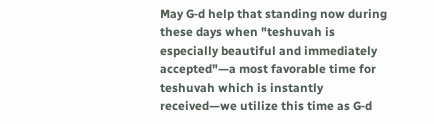May G‑d help that standing now during these days when "teshuvah is especially beautiful and immediately accepted"—a most favorable time for teshuvah which is instantly received—we utilize this time as G‑d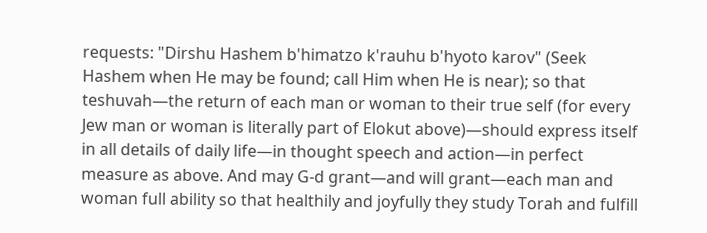requests: "Dirshu Hashem b'himatzo k'rauhu b'hyoto karov" (Seek Hashem when He may be found; call Him when He is near); so that teshuvah—the return of each man or woman to their true self (for every Jew man or woman is literally part of Elokut above)—should express itself in all details of daily life—in thought speech and action—in perfect measure as above. And may G‑d grant—and will grant—each man and woman full ability so that healthily and joyfully they study Torah and fulfill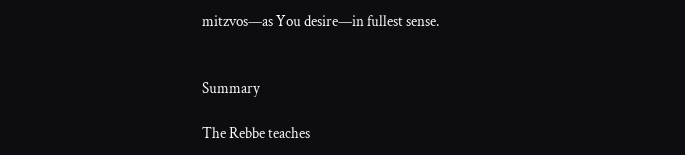mitzvos—as You desire—in fullest sense.


Summary

The Rebbe teaches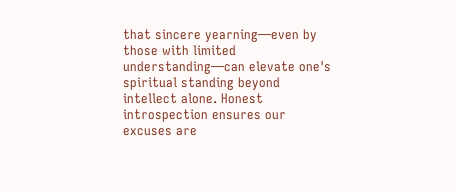that sincere yearning—even by those with limited understanding—can elevate one's spiritual standing beyond intellect alone. Honest introspection ensures our excuses are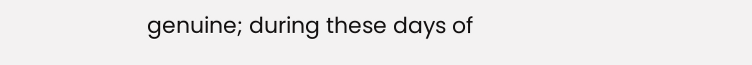genuine; during these days of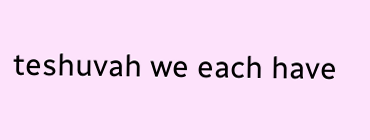teshuvah we each have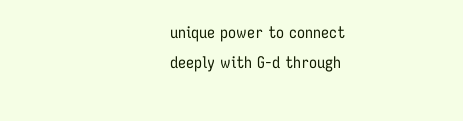unique power to connect deeply with G‑d through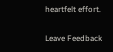heartfelt effort.

Leave Feedback